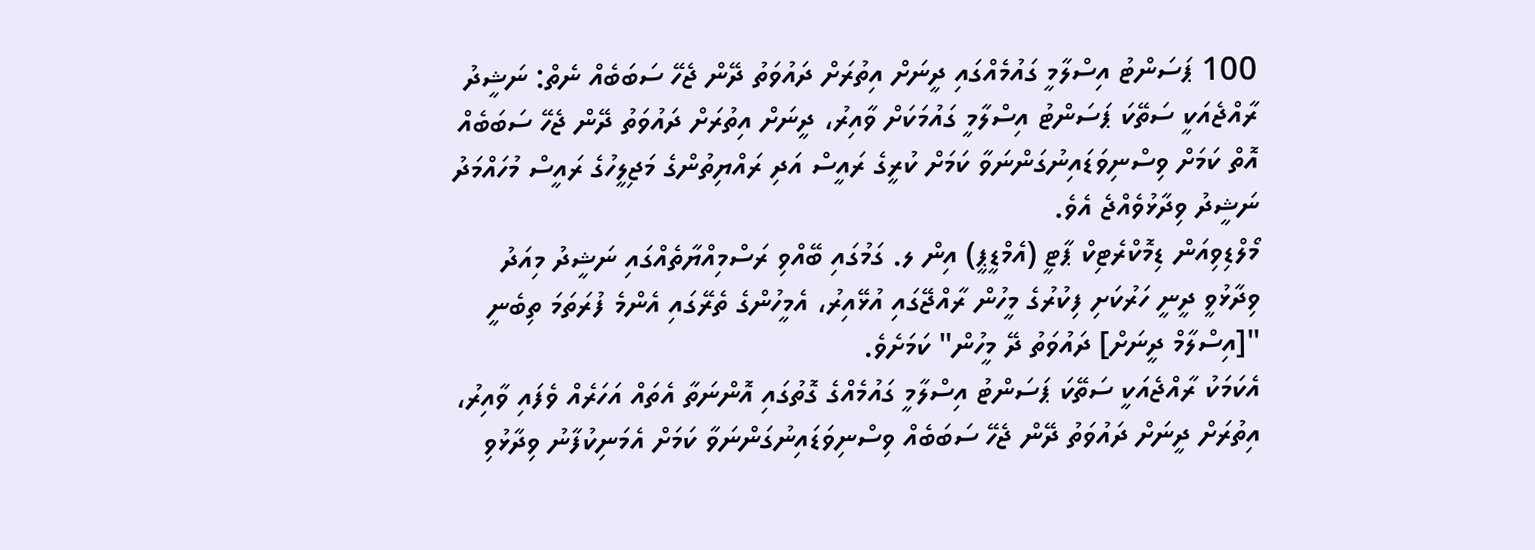100 ޕަސަންޓު އިސްލާމީ ގައުމެއްގައި ދީނަށް އިތުރަށް ދައުވަތު ދޭން ޖެހޭ ސަބަބެއް ނެތް: ނަޝީދު
ރާއްޖެއަކީ ސަތޭކަ ޕަސަންޓު އިސްލާމީ ގައުމަކަށް ވާއިރު، ދީނަށް އިތުރަށް ދައުވަތު ދޭން ޖެހޭ ސަބަބެއް އޮތް ކަމަށް ވިސްނިވަޑައިނުގަންނަވާ ކަމަށް ކުރީގެ ރައީސް އަދި ރައްޔިތުންގެ މަޖިލީހުގެ ރައީސް މުހައްމަދު ނަޝީދު ވިދާޅުވެއްޖެ އެވެ.
މޯލްޑިވިއަން ޑިމޮކްރެޓިކް ޕާޓީ (އެމްޑީޕީ) އިން ލ. ގަމުގައި ބޭއްވި ރަސްމިއްޔާތެއްގައި ނަޝީދު މިއަދު ވިދާޅުވީ ދީނީ ހަރުކަށި ފިކުރުގެ މީހުން ރާއްޖޭގައި އުޅޭއިރު، އެމީހުންގެ ތެރޭގައި އެންމެ ފުރަތަމަ ތިބެނީ "[އިސްލާމް ދީނަށް] ދައުވަތު ދޭ މީހުން" ކަމަށެވެ.
އެކަމަކު ރާއްޖެއަކީ ސަތޭކަ ޕަސަންޓު އިސްލާމީ ގައުމެއްގެ ގޮތުގައި އޮންނަތާ އެތައް އަހަރެއް ވެފައި ވާއިރު، އިތުރަށް ދީނަށް ދައުވަތު ދޭން ޖެހޭ ސަބަބެއް ވިސްނިވަޑައިނުގަންނަވާ ކަމަށް އެމަނިކުފާނު ވިދާޅުވި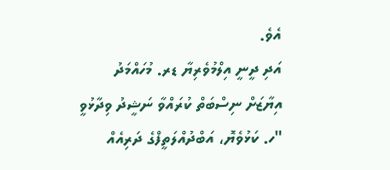އެވެ.
އަދި ދީނީ އިލްމުވެރިޔާ ޑރ. މުހައްމަދު އިޔާޒަށް ނިސްބަތް ކުރައްވާ ނަޝީދު ވިދާޅުވީ "ހ. ކަޅުވެޔޮ، އަބްދުއްލަތީފްގެ ދަރިއެއް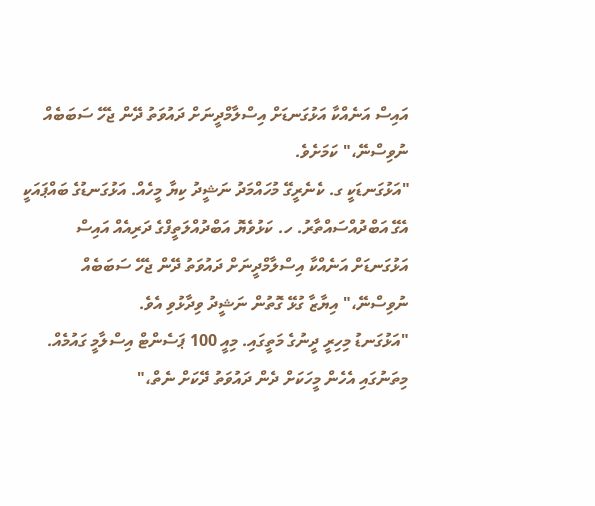އައިސް އަނެއްކާ އަޅުގަނޑަށް އިސްލާމްދީނަށް ދައުވަތު ދޭން ޖެހޭ ސަބަބެއް ނުވިސްނޭ،" ކަމަށެވެ.
"އަޅުގަނޑަކީ ގ. ކެނެރީގޭ މުހައްމަދު ނަޝީދު ކިޔާ މީހެއް. އަޅުގަނޑުގެ ބައްޕައަކީ އެގޭ އަބްދުއްސައްތާރު. ހ. ކަޅުވެޔޮ އަބްދުއްލަތީފްގެ ދަރިއެއް އައިސް އަޅުގަނޑަށް އަނެއްކާ އިސްލާމްދީނަށް ދައުވަތު ދޭން ޖެހޭ ސަބަބެއް ނުވިސްނޭ،" އިޔާޒާ ގުޅޭ ގޮތުން ނަޝީދު ވިދާޅުވި އެވެ.
"އަޅުގަނޑު މިހިރީ ދީނުގެ މަތީގައި. މިއީ 100 ޕަސެންޓް އިސްލާމީ ގައުމެއް. މިތަނުގައި އެހެން މީހަކަށް ދެން ދައުވަތު ދޭކަށް ނެތް،"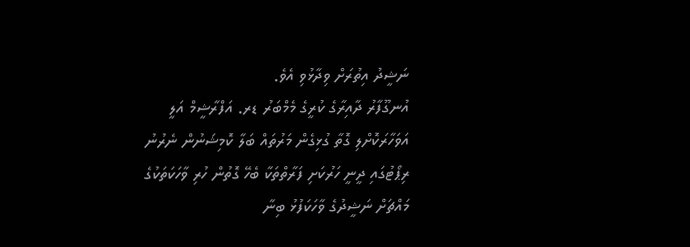ނަޝީދު އިތުރަށް ވިދާޅުވި އެވެ.
އުނގޫފާރު ދާއިރާގެ ކުރީގެ މެމްބަރު ޑރ. އަފްރާޝީމް އަލީ އަވަހާރަކޮށްލި ގޮތާ ގުޅިގެން މަރުތައް ބަލާ ކޮމިޝަނުން ނެރުނު ރިޕޯޓުގައި ދީނީ ހަރުކަށި ފަރާތްތަކާ ބެހޭ ގޮތުން ހުރި ވާހަކަތަކުގެ މައްޗަށް ނަޝީދުގެ ވާހަކަފުޅު ބިނާ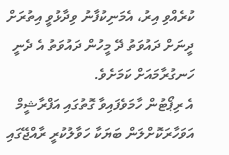ކުރެއްވި އިރު، އެމަނިކުފާނު ވިދާޅުވީ އިތުރަށް ދީނަށް ދައުވަތު ދޭ މީހުން ދައުވަތު އެ ދެނީ ހަނގުރާމައަށް ކަމަށެވެ.
އެ ރިޕޯޓުން ހާމަވެފައިވާ ގޮތުގައި އަފްރާޝީމް އަވަހާރަކޮށްލަން ބަޔަކާ ހަވާލުކުރީ ރާއްޖޭގައި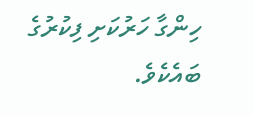ހިންގާ ހަރުކަށި ފިކުރުގެ ބައެކެވެ.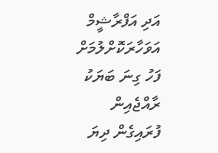އަދި އަފްރާޝީމް އަވަހާރަކޮށްލުމަށް ފަހު ގިނަ ބަޔަކު ރާއްޖެއިން ފުރައިގެން ދިޔަ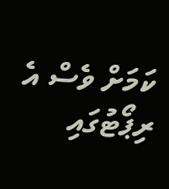ކަމަށް ވެސް އެ ރިޕޯޓުގައި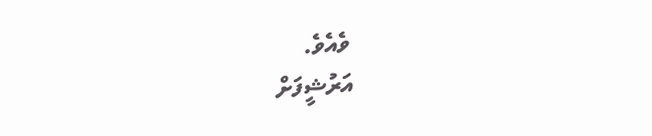ވެއެވެ.
އަރުޝީފަށް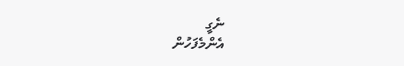ނެގީ
އެންމެފަހުން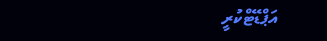އަޕްޑޭޓްކުރީ